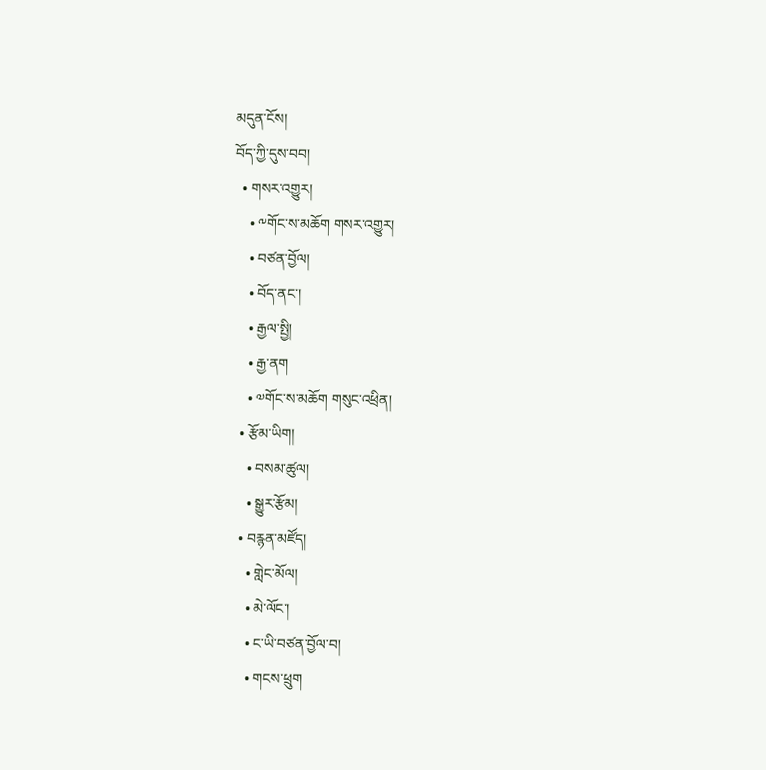མདུན་ངོས།
བོད་ཀྱི་དུས་བབ།
  • གསར་འགྱུར།
    • ༸གོང་ས་མཆོག གསར་འགྱུར།
    • བཙན་བྱོལ།
    • བོད་ནང་།
    • རྒྱལ་སྤྱི།
    • རྒྱ་ནག
    • ༧གོང་ས་མཆོག གསུང་འཕྲིན།
  • རྩོམ་ཡིག།
    • བསམ་ཚུལ།
    • སྒྱུར་རྩོམ།
  • བརྙན་མཛོད།
    • གླེང་མོལ།
    • མེ་ལོང་།
    • ང་ཡི་བཙན་བྱོལ་བ།
    • གངས་ཕྲུག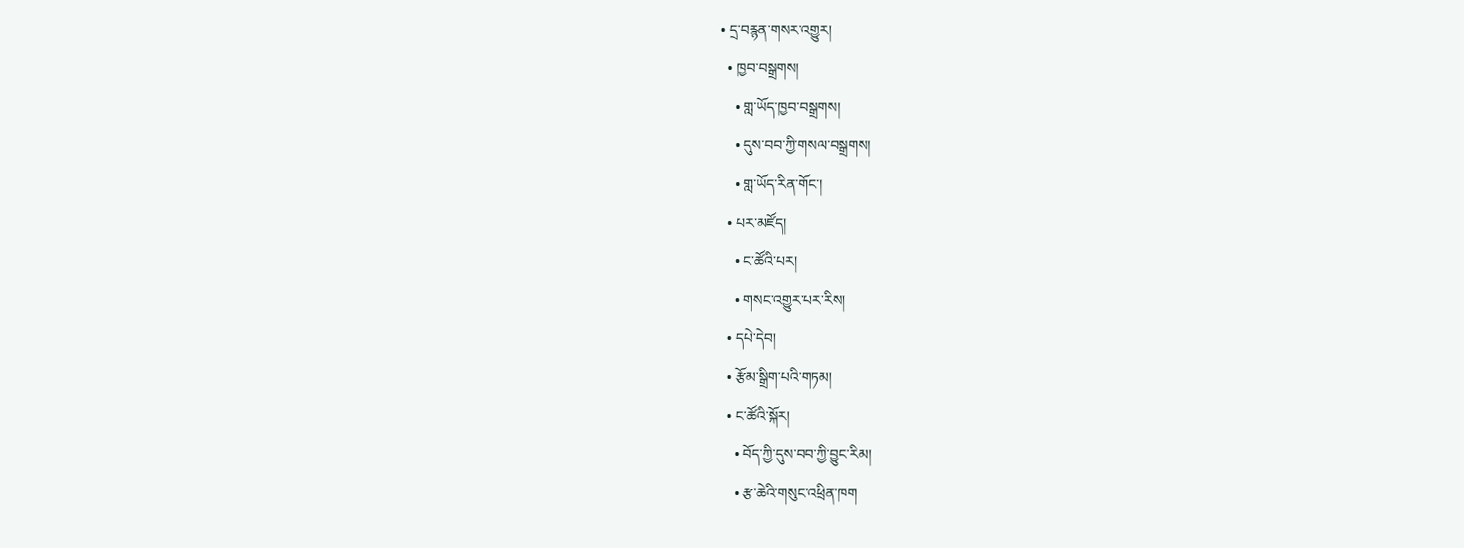• དྲ་བརྙན་གསར་འགྱུར།
  • ཁྱབ་བསྒྲགས།
    • གླ་ཡོད་ཁྱབ་བསྒྲགས།
    • དུས་བབ་ཀྱི་གསལ་བསྒྲགས།
    • གླ་ཡོད་རིན་གོང་།
  • པར་མཛོད།
    • ང་ཚོའི་པར།
    • གསང་འགྱུར་པར་རིས།
  • དཔེ་དེབ།
  • རྩོམ་སྒྲིག་པའི་གཏམ།
  • ང་ཚོའི་སྐོར།
    • བོད་ཀྱི་དུས་བབ་ཀྱི་བྱུང་རིམ།
    • རྩ་ཆེའི་གསུང་འཕྲིན་ཁག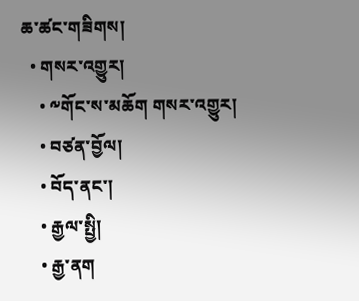ཆ་ཚང་གཟིགས།
  • གསར་འགྱུར།
    • ༸གོང་ས་མཆོག གསར་འགྱུར།
    • བཙན་བྱོལ།
    • བོད་ནང་།
    • རྒྱལ་སྤྱི།
    • རྒྱ་ནག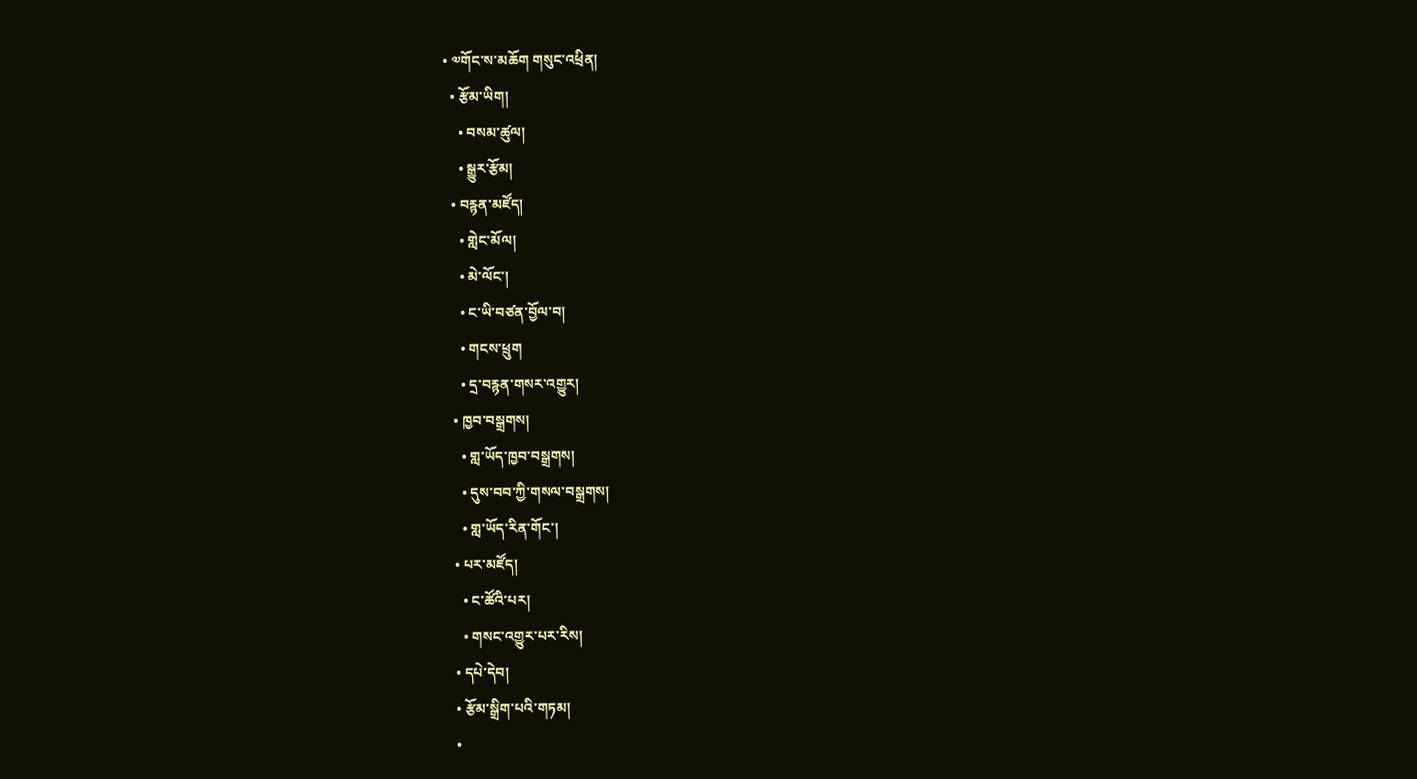• ༧གོང་ས་མཆོག གསུང་འཕྲིན།
  • རྩོམ་ཡིག།
    • བསམ་ཚུལ།
    • སྒྱུར་རྩོམ།
  • བརྙན་མཛོད།
    • གླེང་མོལ།
    • མེ་ལོང་།
    • ང་ཡི་བཙན་བྱོལ་བ།
    • གངས་ཕྲུག
    • དྲ་བརྙན་གསར་འགྱུར།
  • ཁྱབ་བསྒྲགས།
    • གླ་ཡོད་ཁྱབ་བསྒྲགས།
    • དུས་བབ་ཀྱི་གསལ་བསྒྲགས།
    • གླ་ཡོད་རིན་གོང་།
  • པར་མཛོད།
    • ང་ཚོའི་པར།
    • གསང་འགྱུར་པར་རིས།
  • དཔེ་དེབ།
  • རྩོམ་སྒྲིག་པའི་གཏམ།
  •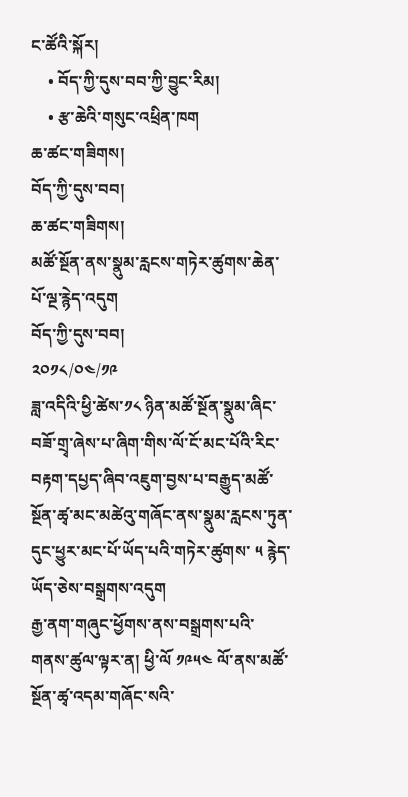ང་ཚོའི་སྐོར།
    • བོད་ཀྱི་དུས་བབ་ཀྱི་བྱུང་རིམ།
    • རྩ་ཆེའི་གསུང་འཕྲིན་ཁག
ཆ་ཚང་གཟིགས།
བོད་ཀྱི་དུས་བབ།
ཆ་ཚང་གཟིགས།
མཚོ་སྔོན་ནས་སྣུམ་རླངས་གཏེར་ཚུགས་ཆེན་པོ་ལྔ་རྙེད་འདུག
བོད་ཀྱི་དུས་བབ།
༢༠༡༨/༠༤/༡༩
ཟླ་འདིའི་ཕྱི་ཚེས་༡༨ ཉིན་མཚོ་སྔོན་སྣུམ་ཞིང་བཟོ་གྲྭ་ཞེས་པ་ཞིག་གིས་ལོ་ངོ་མང་པོའི་རིང་བརྟག་དཔྱད་ཞིབ་འཇུག་བྱས་པ་བརྒྱུད་མཚོ་སྔོན་ཚྭ་མང་མཚེའུ་གཞོང་ནས་སྣུམ་རླངས་ཏུན་དུང་ཕྱུར་མང་པོ་ཡོད་པའི་གཏེར་ཚུགས་ ༥ རྙེད་ཡོད་ཅེས་བསྒྲགས་འདུག
རྒྱ་ནག་གཞུང་ཕྱོགས་ནས་བསྒྲགས་པའི་གནས་ཚུལ་ལྟར་ན། ཕྱི་ལོ ༡༩༥༤ ལོ་ནས་མཚོ་སྔོན་ཚྭ་འདམ་གཞོང་སའི་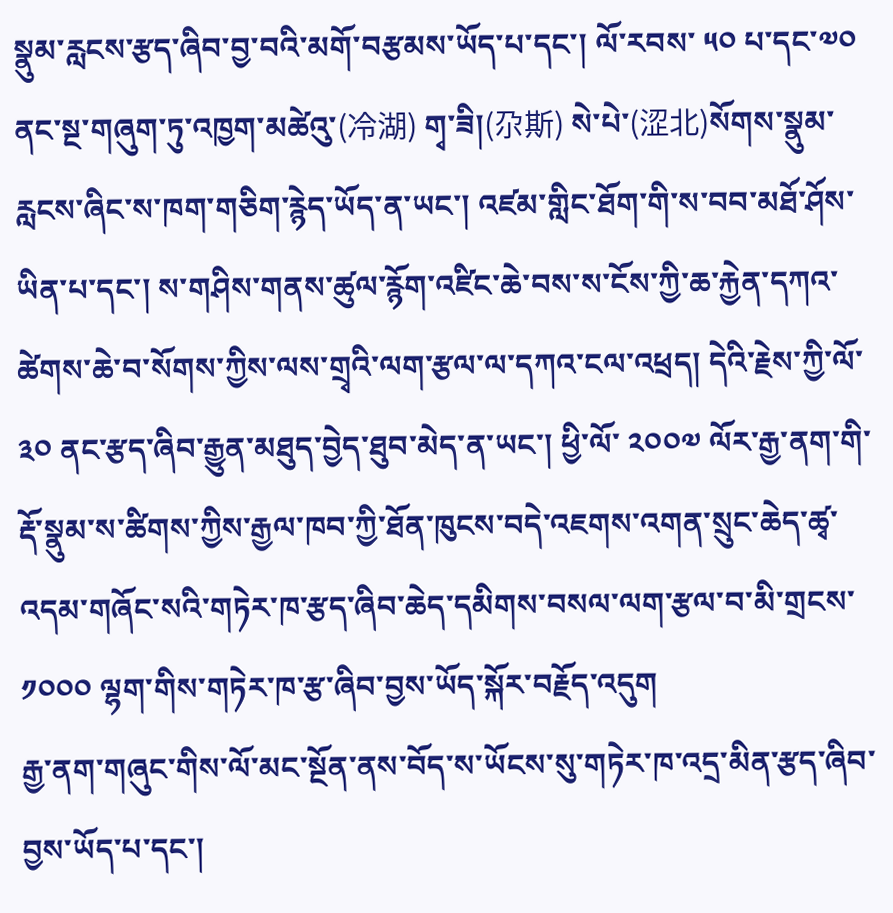སྣུམ་རླངས་རྩད་ཞིབ་བྱ་བའི་མགོ་བརྩམས་ཡོད་པ་དང་། ལོ་རབས་ ༥༠ པ་དང་༧༠ ནང་སྔ་གཞུག་ཏུ་འཁྱག་མཚེའུ་(冷湖) གྭ་ཟི།(尕斯) སེ་པེ་(涩北)སོགས་སྣུམ་རླངས་ཞིང་ས་ཁག་གཅིག་རྙེད་ཡོད་ན་ཡང་། འཛམ་གླིང་ཐོག་གི་ས་བབ་མཐོ་ཤོས་ཡིན་པ་དང་། ས་གཤིས་གནས་ཚུལ་རྙོག་འཛིང་ཆེ་བས་ས་ངོས་ཀྱི་ཆ་རྐྱེན་དཀའ་ཚེགས་ཆེ་བ་སོགས་ཀྱིས་ལས་གྲྭའི་ལག་རྩལ་ལ་དཀའ་ངལ་འཕྲད། དེའི་རྗེས་ཀྱི་ལོ་ ༣༠ ནང་རྩད་ཞིབ་རྒྱུན་མཐུད་བྱེད་ཐུབ་མེད་ན་ཡང་། ཕྱི་ལོ་ ༢༠༠༧ ལོར་རྒྱ་ནག་གི་རྡོ་སྣུམ་ས་ཚིགས་ཀྱིས་རྒྱལ་ཁབ་ཀྱི་ཐོན་ཁུངས་བདེ་འཇགས་འགན་སྲུང་ཆེད་ཚྭ་འདམ་གཞོང་སའི་གཏེར་ཁ་རྩད་ཞིབ་ཆེད་དམིགས་བསལ་ལག་རྩལ་བ་མི་གྲངས་ ༡༠༠༠ ལྷག་གིས་གཏེར་ཁ་རྩ་ཞིབ་བྱས་ཡོད་སྐོར་བརྗོད་འདུག
རྒྱ་ནག་གཞུང་གིས་ལོ་མང་སྔོན་ནས་བོད་ས་ཡོངས་སུ་གཏེར་ཁ་འདྲ་མིན་རྩད་ཞིབ་བྱས་ཡོད་པ་དང་།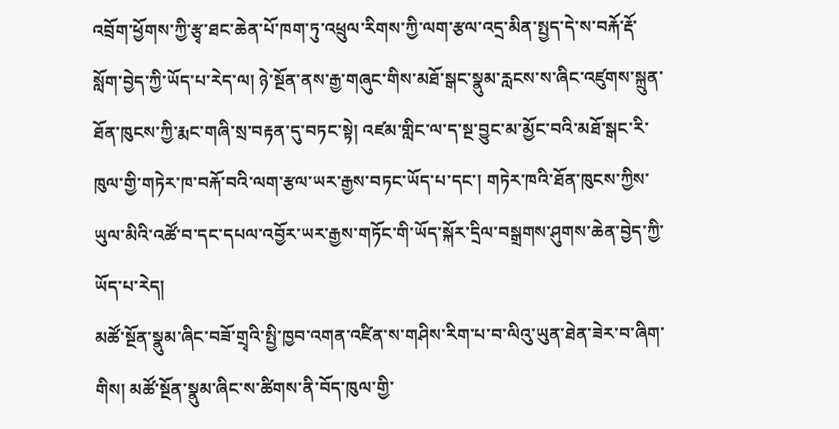འབྲོག་ཕྱོགས་ཀྱི་རྩྭ་ཐང་ཆེན་པོ་ཁག་ཏུ་འཕྲུལ་རིགས་ཀྱི་ལག་རྩལ་འདྲ་མིན་སྤྱད་དེ་ས་བརྐོ་རྡོ་སློག་བྱེད་ཀྱི་ཡོད་པ་རེད་ལ། ཉེ་སྔོན་ནས་རྒྱ་གཞུང་གིས་མཐོ་སྒང་སྣུམ་རླངས་ས་ཞིང་འཛུགས་སྐྲུན་ཐོན་ཁུངས་ཀྱི་རྨང་གཞི་སྲ་བརྟན་དུ་བཏང་སྟེ། འཛམ་གླིང་ལ་ད་སྔ་བྱུང་མ་མྱོང་བའི་མཐོ་སྒང་རི་ཁུལ་གྱི་གཏེར་ཁ་བརྐོ་བའི་ལག་རྩལ་ཡར་རྒྱས་བཏང་ཡོད་པ་དང་། གཏེར་ཁའི་ཐོན་ཁུངས་ཀྱིས་ཡུལ་མིའི་འཚོ་བ་དང་དཔལ་འབྱོར་ཡར་རྒྱས་གཏོང་གི་ཡོད་སྐོར་དྲིལ་བསྒྲགས་ཤུགས་ཆེན་བྱེད་ཀྱི་ཡོད་པ་རེད།
མཚོ་སྔོན་སྣུམ་ཞིང་བཟོ་གྲྭའི་སྤྱི་ཁྱབ་འགན་འཛིན་ས་གཤིས་རིག་པ་བ་ལིའུ་ཡུན་ཐེན་ཟེར་བ་ཞིག་གིས། མཚོ་སྔོན་སྣུམ་ཞིང་ས་ཚིགས་ནི་བོད་ཁུལ་གྱི་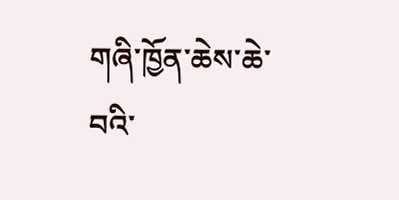གཞི་ཁྱོན་ཆེས་ཆེ་བའི་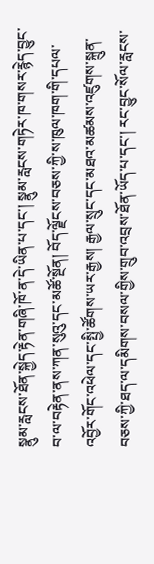སྣུམ་རླངས་ཐོན་སྐྱེད་རྟེན་གཞི་ཁོ་ན་དེ་ཡིན་པ་དང་། སྣུམ་རླངས་གཏེར་ཁ་གསར་རྙེད་བྱུང་བ་ལ་བརྟེན་ནས་ཀན་སུའུ་དང་མཚོ་སྔོན། བོད་ལྗོངས་བཅས་ཀྱི་ས་ཁུལ་ཁག་གི་དཔལ་འབྱོར་གོང་འཕེལ་དང་སྤྱི་ཚོགས་ཡར་རྒྱས། རྒྱལ་སྲུང་དང་མཐའ་མཚམས་འཛུགས་སྐྲུན་བཅས་ཀྱི་ཐད་ལ་དམིགས་བསལ་གྱིས་གྲུབ་འབྲས་ཐོན་ཡོད་པ་དང་། རང་བྱུང་སོལ་རླངས་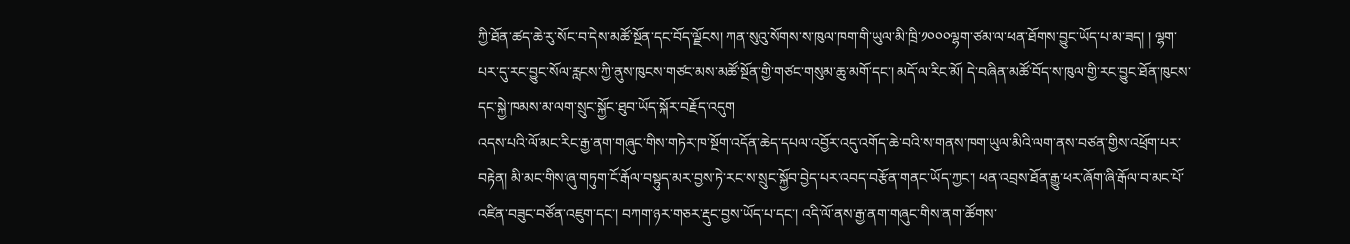ཀྱི་ཐོན་ཚད་ཆེ་རུ་སོང་བ་དེས་མཚོ་སྔོན་དང་བོད་ལྗོངས། ཀན་སུའུ་སོགས་ས་ཁུལ་ཁག་གི་ཡུལ་མི་ཁྲི་༡༠༠༠ལྷག་ཙམ་ལ་ཕན་ཐོགས་བྱུང་ཡོད་པ་མ་ཟད། ། ལྷག་པར་དུ་རང་བྱུང་སོལ་རླངས་ཀྱི་ནུས་ཁུངས་གཙང་མས་མཚོ་སྔོན་གྱི་གཙང་གསུམ་ཆུ་མགོ་དང་། མདོ་ལ་རིང་མོ། དེ་བཞིན་མཚོ་བོད་ས་ཁུལ་གྱི་རང་བྱུང་ཐོན་ཁུངས་དང་སྐྱེ་ཁམས་མ་ལག་སྲུང་སྐྱོང་ཐུབ་ཡོད་སྐོར་བརྗོད་འདུག
འདས་པའི་ལོ་མང་རིང་རྒྱ་ནག་གཞུང་གིས་གཏེར་ཁ་སྔོག་འདོན་ཆེད་དཔལ་འབྱོར་འདུ་འགོད་ཆེ་བའི་ས་གནས་ཁག་ཡུལ་མིའི་ལག་ནས་བཙན་གྱིས་འཕྲོག་པར་བརྟེན། མི་མང་གིས་ཞུ་གཏུག་ངོ་རྒོལ་བསྟུད་མར་བྱས་ཏེ་རང་ས་སྲུང་སྐྱོབ་བྱེད་པར་འབད་བརྩོན་གནང་ཡོད་ཀྱང་། ཕན་འབྲས་ཐོན་རྒྱུ་ཕར་ཞོག་ཞི་རྒོལ་བ་མང་པོ་འཛིན་བཟུང་བཙོན་འཇུག་དང་། བཀག་ཉར་གཅར་རྡུང་བྱས་ཡོད་པ་དང་། འདི་ལོ་ནས་རྒྱ་ནག་གཞུང་གིས་ནག་ཚོགས་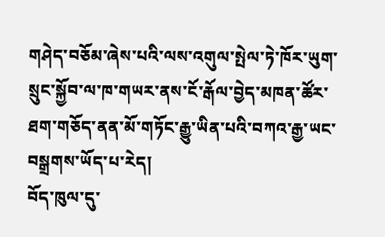གཤེད་བཅོམ་ཞེས་པའི་ལས་འགུལ་སྤེལ་ཏེ་ཁོར་ཡུག་སྲུང་སྐྱོབ་ལ་ཁ་གཡར་ནས་ངོ་རྒོལ་བྱེད་མཁན་ཚོར་ཐག་གཅོད་ནན་མོ་གཏོང་རྒྱུ་ཡིན་པའི་བཀའ་རྒྱ་ཡང་བསྒྲགས་ཡོད་པ་རེད།
བོད་ཁུལ་དུ་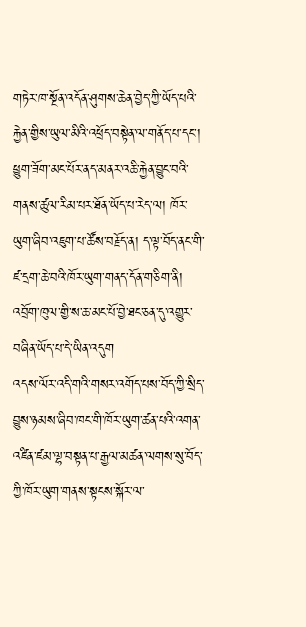གཏེར་ཁ་སྔོན་འདོན་ཤུགས་ཆེན་བྱེད་ཀྱི་ཡོད་པའི་རྐྱེན་གྱིས་ཡུལ་མིའི་འཕྲོད་བསྟེན་ལ་གནོད་པ་དང་། ཕྱུག་ཟོག་མང་པོར་ནད་མནར་འཆི་རྐྱེན་བྱུང་བའི་གནས་ཚུལ་རིམ་པར་ཐོན་ཡོད་པ་རེད་ལ། ཁོར་ཡུག་ཞིབ་འཇུག་པ་ཚོས་བརྗོད་ན། ད་ལྟ་བོད་ནང་གི་ཛ་དྲག་ཆེ་བའི་ཁོར་ཡུག་གནད་དོན་གཅིག་ནི། འབྲོག་ཁུལ་གྱི་ས་ཆ་མང་པོ་བྱེ་ཐང་ཅན་དུ་འགྱུར་བཞིན་ཡོད་པ་དེ་ཡིན་འདུག
འདས་ལོར་འདི་གའི་གསར་འགོད་པས་བོད་ཀྱི་སྲིད་བྱུས་ཉམས་ཞིབ་ཁང་གི་ཁོར་ཡུག་ཚན་པའི་འགན་འཛིན་ཛམ་ལྷ་བསྟན་པ་རྒྱལ་མཚན་ལགས་སུ་བོད་ཀྱི་ཁོར་ཡུག་གནས་སྟངས་སྐོར་ལ་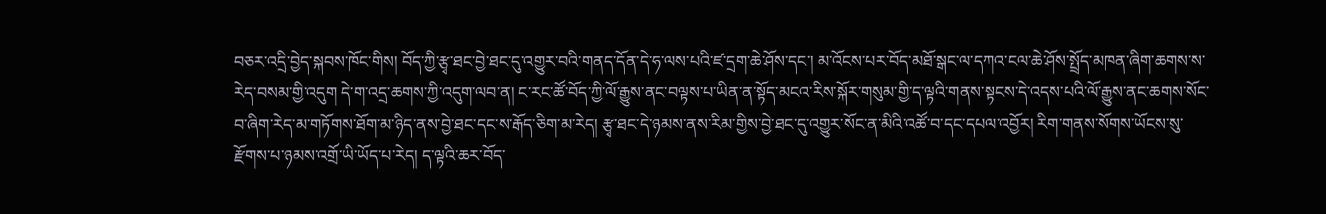བཅར་འདྲི་བྱེད་སྐབས་ཁོང་གིས། བོད་ཀྱི་རྩྭ་ཐང་བྱེ་ཐང་དུ་འགྱུར་བའི་གནད་དོན་དེ་ཧ་ལས་པའི་ཛ་དྲག་ཆེ་ཤོས་དང་། མ་འོངས་པར་བོད་མཐོ་སྒང་ལ་དཀའ་ངལ་ཆེ་ཤོས་སྤྲོད་མཁན་ཞིག་ཆགས་ས་རེད་བསམ་གྱི་འདུག དེ་ག་འདྲ་ཆགས་ཀྱི་འདུག་ལབ་ན། ང་རང་ཚོ་བོད་ཀྱི་ལོ་རྒྱུས་ནང་བལྟས་པ་ཡིན་ན་སྟོད་མངའ་རིས་སྐོར་གསུམ་གྱི་ད་ལྟའི་གནས་སྟངས་དེ་འདས་པའི་ལོ་རྒྱུས་ནང་ཆགས་སོང་བ་ཞིག་རེད་མ་གཏོགས་ཐོག་མ་ཉིད་ནས་བྱེ་ཐང་དང་ས་རྒོད་ཅིག་མ་རེད། རྩྭ་ཐང་དེ་ཉམས་ནས་རིམ་གྱིས་བྱེ་ཐང་དུ་འགྱུར་སོང་ན་མིའི་འཚོ་བ་དང་དཔལ་འབྱོར། རིག་གནས་སོགས་ཡོངས་སུ་རྫོགས་པ་ཉམས་འགྲོ་ཡི་ཡོད་པ་རེད། ད་ལྟའི་ཆར་བོད་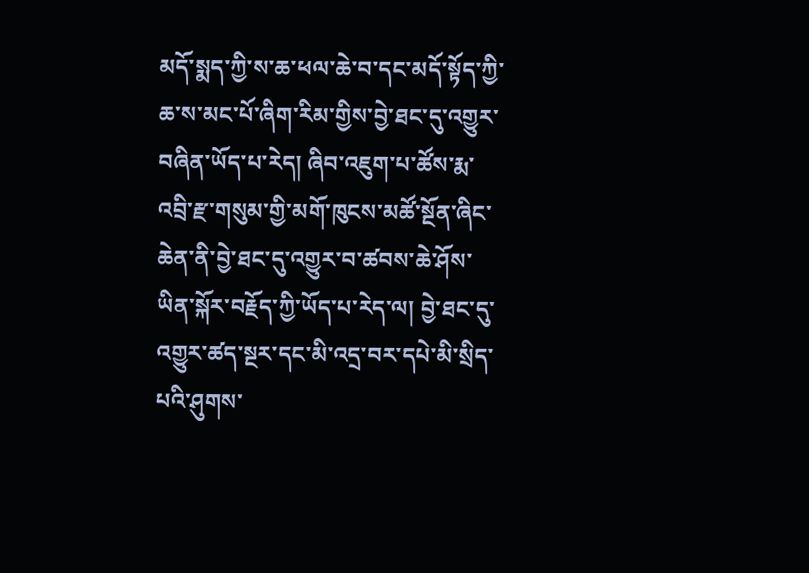མདོ་སྨད་ཀྱི་ས་ཆ་ཕལ་ཆེ་བ་དང་མདོ་སྟོད་ཀྱི་ཆ་ས་མང་པོ་ཞིག་རིམ་གྱིས་བྱེ་ཐང་དུ་འགྱུར་བཞིན་ཡོད་པ་རེད། ཞིབ་འཇུག་པ་ཚོས་རྨ་འབྲི་རྫ་གསུམ་གྱི་མགོ་ཁུངས་མཚོ་སྔོན་ཞིང་ཆེན་ནི་བྱེ་ཐང་དུ་འགྱུར་བ་ཚབས་ཆེ་ཤོས་ཡིན་སྐོར་བརྗོད་ཀྱི་ཡོད་པ་རེད་ལ། བྱེ་ཐང་དུ་འགྱུར་ཚད་སྔར་དང་མི་འདྲ་བར་དཔེ་མི་སྲིད་པའི་ཤུགས་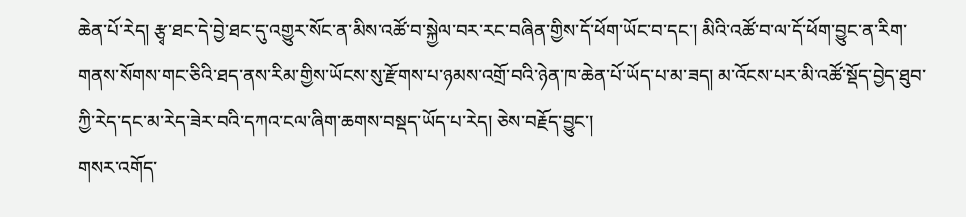ཆེན་པོ་རེད། རྩྭ་ཐང་དེ་བྱེ་ཐང་དུ་འགྱུར་སོང་ན་མིས་འཚོ་བ་སྐྱེལ་བར་རང་བཞིན་གྱིས་དོ་ཕོག་ཡོང་བ་དང་། མིའི་འཚོ་བ་ལ་དོ་ཕོག་བྱུང་ན་རིག་གནས་སོགས་གང་ཅིའི་ཐད་ནས་རིམ་གྱིས་ཡོངས་སུ་རྫོགས་པ་ཉམས་འགྲོ་བའི་ཉེན་ཁ་ཆེན་པོ་ཡོད་པ་མ་ཟད། མ་འོངས་པར་མི་འཚོ་སྡོད་བྱེད་ཐུབ་ཀྱི་རེད་དང་མ་རེད་ཟེར་བའི་དཀའ་ངལ་ཞིག་ཆགས་བསྡད་ཡོད་པ་རེད། ཅེས་བརྗོད་བྱུང་།
གསར་འགོད་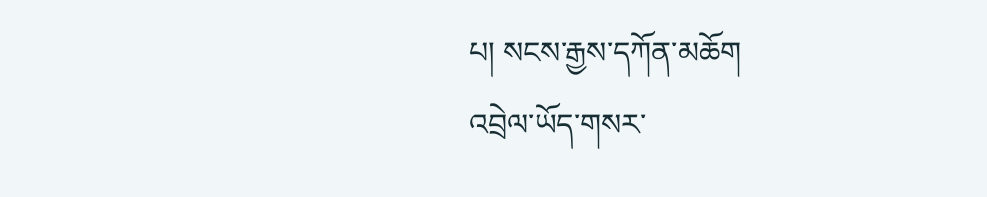པ། སངས་རྒྱས་དཀོན་མཆོག
འབྲེལ་ཡོད་གསར་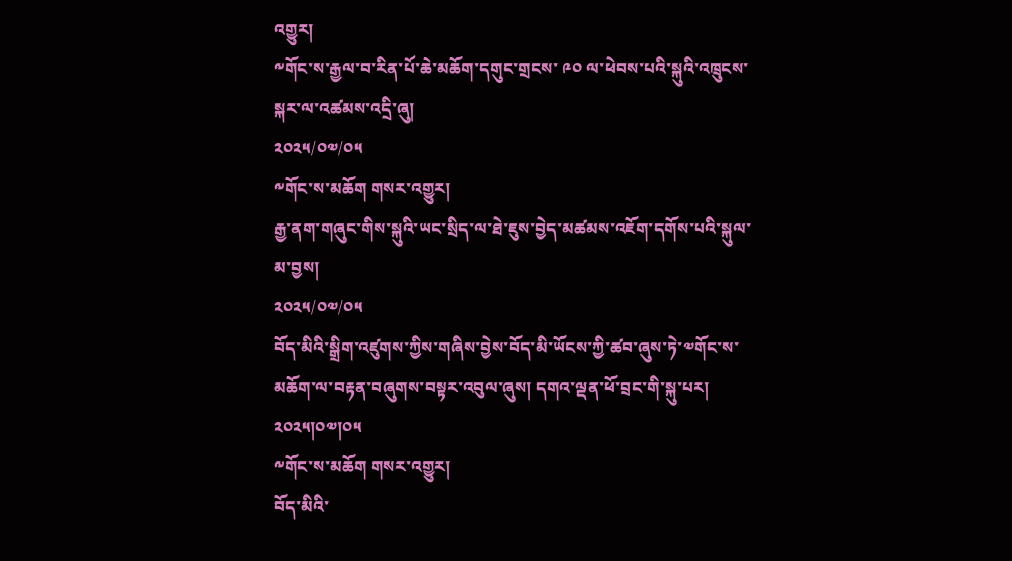འགྱུར།
༸གོང་ས་རྒྱལ་བ་རིན་པོ་ཆེ་མཆོག་དགུང་གྲངས་ ༩༠ ལ་ཕེབས་པའི་སྐུའི་འཁྲུངས་སྐར་ལ་འཚམས་འདྲི་ཞུ།
༢༠༢༥/༠༧/༠༥
༸གོང་ས་མཆོག གསར་འགྱུར།
རྒྱ་ནག་གཞུང་གིས་སྐུའི་ཡང་སྲིད་ལ་ཐེ་ཇུས་བྱེད་མཚམས་འཇོག་དགོས་པའི་སྐུལ་མ་བྱས།
༢༠༢༥/༠༧/༠༥
བོད་མིའི་སྒྲིག་འཛུགས་ཀྱིས་གཞིས་བྱེས་བོད་མི་ཡོངས་ཀྱི་ཚབ་ཞུས་ཏེ་༧གོང་ས་མཆོག་ལ་བརྟན་བཞུགས་བསྟར་འབུལ་ཞུས། དགའ་ལྡན་ཕོ་བྲང་གི་སྐུ་པར། ༢༠༢༥།༠༧།༠༥
༸གོང་ས་མཆོག གསར་འགྱུར།
བོད་མིའི་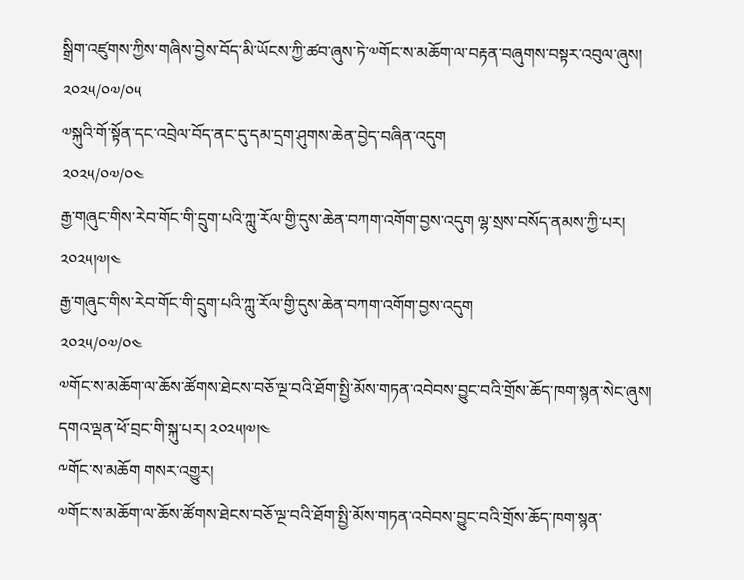སྒྲིག་འཛུགས་ཀྱིས་གཞིས་བྱེས་བོད་མི་ཡོངས་ཀྱི་ཚབ་ཞུས་ཏེ་༧གོང་ས་མཆོག་ལ་བརྟན་བཞུགས་བསྟར་འབུལ་ཞུས།
༢༠༢༥/༠༧/༠༥
༧སྐུའི་གོ་སྟོན་དང་འབྲེལ་བོད་ནང་དུ་དམ་དྲག་ཤུགས་ཆེན་བྱེད་བཞིན་འདུག
༢༠༢༥/༠༧/༠༤
རྒྱ་གཞུང་གིས་རེབ་གོང་གི་དྲུག་པའི་ཀླུ་རོལ་གྱི་དུས་ཆེན་བཀག་འགོག་བྱས་འདུག ལྷ་སྲས་བསོད་ནམས་ཀྱི་པར། ༢༠༢༥།༧།༤
རྒྱ་གཞུང་གིས་རེབ་གོང་གི་དྲུག་པའི་ཀླུ་རོལ་གྱི་དུས་ཆེན་བཀག་འགོག་བྱས་འདུག
༢༠༢༥/༠༧/༠༤
༧གོང་ས་མཆོག་ལ་ཆོས་ཚོགས་ཐེངས་བཅོ་ལྔ་བའི་ཐོག་སྤྱི་མོས་གཏན་འབེབས་བྱུང་བའི་གྲོས་ཆོད་ཁག་སྙན་སེང་ཞུས། དགའ་ལྡན་ཕོ་བྲང་གི་སྐུ་པར། ༢༠༢༥།༧།༤
༸གོང་ས་མཆོག གསར་འགྱུར།
༧གོང་ས་མཆོག་ལ་ཆོས་ཚོགས་ཐེངས་བཅོ་ལྔ་བའི་ཐོག་སྤྱི་མོས་གཏན་འབེབས་བྱུང་བའི་གྲོས་ཆོད་ཁག་སྙན་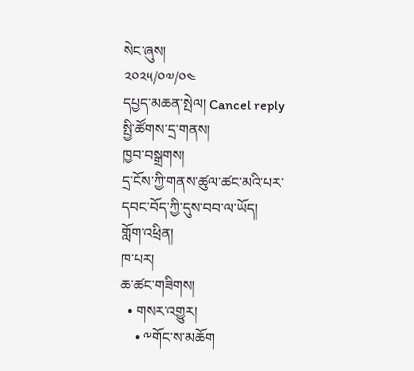སེང་ཞུས།
༢༠༢༥/༠༧/༠༤
དཔྱད་མཆན་སྤེལ། Cancel reply
སྤྱི་ཚོགས་དྲ་གནས།
ཁྱབ་བསྒྲགས།
དྲ་ངོས་ཀྱི་གནས་ཚུལ་ཚང་མའི་པར་དབང་བོད་ཀྱི་དུས་བབ་ལ་ཡོད།
གློག་འཕྲིན།
ཁ་པར།
ཆ་ཚང་གཟིགས།
  • གསར་འགྱུར།
    • ༸གོང་ས་མཆོག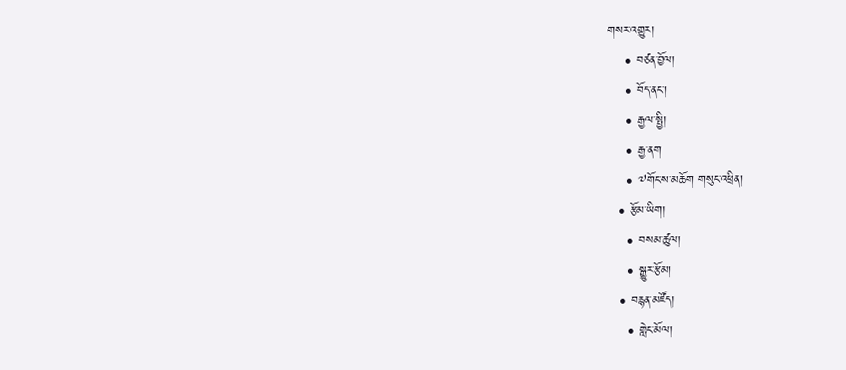གསར་འགྱུར།
    • བཙན་བྱོལ།
    • བོད་ནང་།
    • རྒྱལ་སྤྱི།
    • རྒྱ་ནག
    • ༧གོང་ས་མཆོག གསུང་འཕྲིན།
  • རྩོམ་ཡིག།
    • བསམ་ཚུལ།
    • སྒྱུར་རྩོམ།
  • བརྙན་མཛོད།
    • གླེང་མོལ།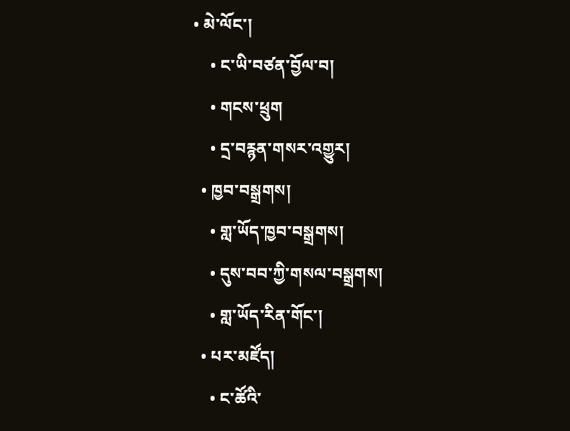• མེ་ལོང་།
    • ང་ཡི་བཙན་བྱོལ་བ།
    • གངས་ཕྲུག
    • དྲ་བརྙན་གསར་འགྱུར།
  • ཁྱབ་བསྒྲགས།
    • གླ་ཡོད་ཁྱབ་བསྒྲགས།
    • དུས་བབ་ཀྱི་གསལ་བསྒྲགས།
    • གླ་ཡོད་རིན་གོང་།
  • པར་མཛོད།
    • ང་ཚོའི་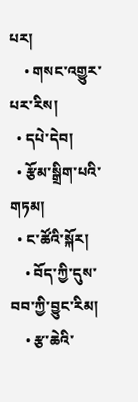པར།
    • གསང་འགྱུར་པར་རིས།
  • དཔེ་དེབ།
  • རྩོམ་སྒྲིག་པའི་གཏམ།
  • ང་ཚོའི་སྐོར།
    • བོད་ཀྱི་དུས་བབ་ཀྱི་བྱུང་རིམ།
    • རྩ་ཆེའི་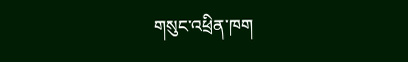གསུང་འཕྲིན་ཁག